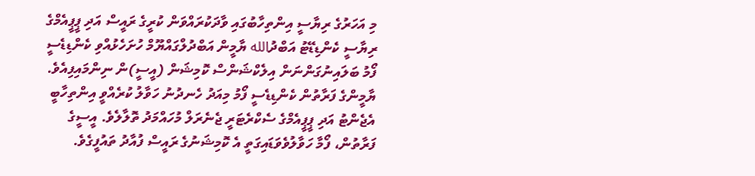މި އަހަރުގެ ރިޔާސީ އިންތިހާބުގައި ވާދަކުރައްވަން ކުރީގެ ރައީސް އަދި ޕީޕީއެމްގެ ރިޔާސީ ކެންޑިޑޭޓު އަބްދުالله ޔާމީން އަބްދުލްގައްޔޫމް ހުށަހެޅުއްވި ކެންޑިޑެސީ ފޯމު ބަލައިނުގަންނަން އިލެކްޝަންސް ކޮމިޝަން (އީސީ)ން ނިންމައިފިއެވެ.
ޔާމީންގެ ފަރާތުން ކެންޑިޑެސީ ފޯމު މިއަދު ހެނދުނު ހަވާލު ކުރެއްވީ އިންތިހާބީ އެޖެންޓު އަދި ޕީޕީއެމްގެ ސެކްރެޓަރީ ޖެނެރަލް މުހައްމަދު ތޮލާލެވެ. އީސީގެ ފަރާތުން، ފޯމާ ހަވާލުވެވަޑައިގަތީ އެ ކޮމިޝަނުގެ ރައީސް ފުއާދު ތައުފީގެވެ.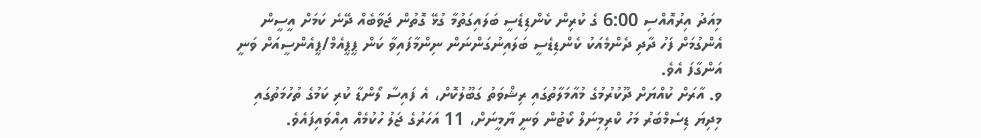މިއަދު އިރުއޮއްސި 6:00 ގެ ކުރިން ކެންޑިޑެސީ ބަލައިގަތުމާ ގުޅޭ ގޮތުން ޖަވާބެއް ދޭނެ ކަމަށް އީސީން އެންގުމަށް ފަހު ދާދި ދެންމެއަކު ކެންޑިޑެސީ ބަލައިނުގަންނަން ނިންމާފައިވާ ކަން ޕީޕީއެމް/ޕީއެންސީއަށް ވަނީ އަންގާފަ އެވެ.
ވ. އާރަށް ކުއްޔަށް ދޫކުރުމުގެ މުއާމަލާތުގައި ރިޝްވަތު ގަބޫލުކޮށް، އެ ފައިސާ ލޯންޑާ ކުރި ކަމުގެ ތުހުމަތުގައި މިދިޔަ ޑިސެމްބަރު މަހު ކްރިމިނަލް ކޯޓުން ވަނީ ޔާމީނަށް، 11 އަހަރުގެ ޖަލު ހުކުމެއް އިއްވައިފައެވެ.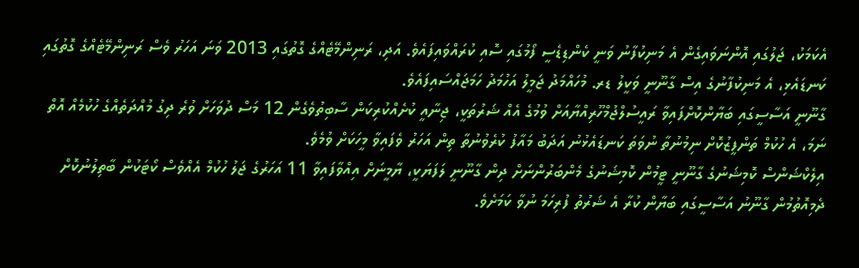އެކަމަކު، ޖަލުގައި އޮންނަވައިގެން އެ މަނިކުފާނު ވަނީ ކެންޑިޑެސީ ފޯމުގައި ސޮއި ކުރައްވައިފައެވެ. އަދި، ރަނިންމޭޓެއްގެ ގޮތުގައި 2013 ވަނަ އަހަރު ވެސް ރަނިންމޭޓެއްގެ ގޮތުގައި ކަނޑައެޅި، އެ މަނިކުފާނުގެ އިސް ގާނޫނީ ވަކީލު ޑރ. މުހައްމަދު ޖަމީލު އަހުމަދު ހަމަޖައްސައިފައެވެ.
ގާނޫނީ އަސާސީގައި ބަޔާންކޮށްފައިވާ ރައީސުލްޖުމްހޫރިއްޔާއަށް ވުމުގެ އެއް ޝަރުތަކީ، ޖިނާއީ ކުށެއްކުރިކަން ސާބިތުވެގެން 12 މަސް ދުވަހަށް ވުރެ ދިގު މުއްދަތެއްގެ ހުކުމެއް އޮތް ނަމަ، އެ ހުކުމް ތަންފީޒުކޮށް ނިމުނުތާ ނުވަތަ ކަނޑައެޅުނު އަދަބު މައާފު ކުރެވުނުތާ ތިން އަހަރު ވެފައިވާ މީހަކަށް ވުމެވެ.
އިލެކްޝަންސް ކޮމިޝަނުގެ ގާނޫނީ ޓީމުން ކޮމިޝަނުގެ މެންބަރުންނަށް ދިން ގާނޫނީ ލަފަޔަކީ، ޔާމީނަށް އިއްވާފައިވާ 11 އަހަރުގެ ޖަލު ހުކުމް އެއްވެސް ކޯޓަކުން ބާތިލުނުކޮށް ދެމިއޮތުމުން ގާނޫނު އަސާސީގައި ބަޔާން ކުރާ އެ ޝަރުތު ފުރިހަމަ ނުވާ ކަމަށެވެ.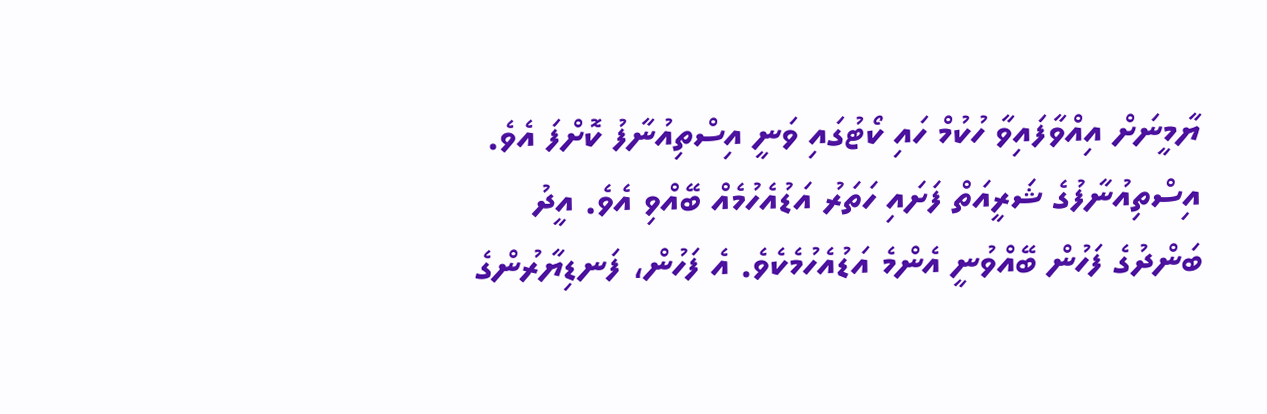ޔާމީނަށް އިއްވާފައިވާ ހުކުމް ހައި ކޯޓުގައި ވަނީ އިސްތިއުނާފު ކޮށްފަ އެވެ. އިސްތިއުނާފުގެ ޝަރީއަތް ފަށައި ހަތަރު އަޑުއެހުމެއް ބޭއްވި އެވެ. އީދު ބަންދުގެ ފަހުން ބޭއްވުނީ އެންމެ އަޑުއެހުމެކެވެ. އެ ފަހުން، ފަނޑިޔާރުންގެ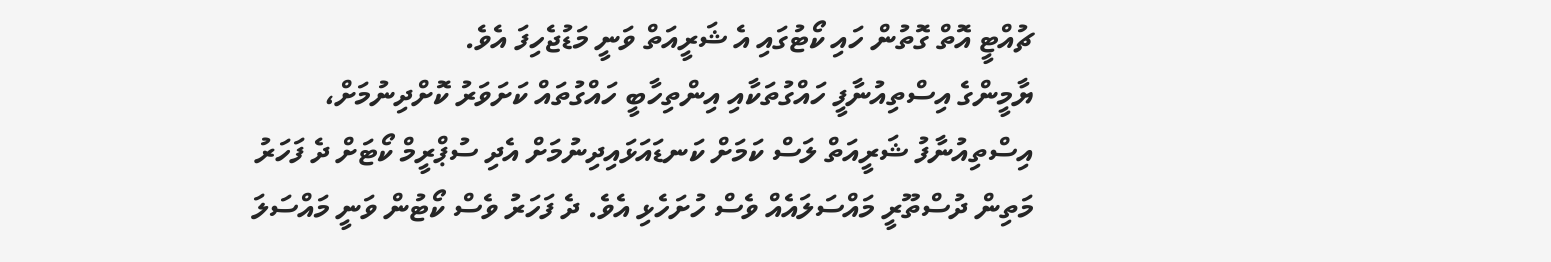ޗުއްޓީ އޮތް ގޮތުން ހައި ކޯޓުގައި އެ ޝަރީއަތް ވަނީ މަޑުޖެހިފަ އެވެ.
ޔާމީންގެ އިސްތިއުނާފީ ހައްގުތަކާއި އިންތިހާބީ ހައްގުތައް ކަށަވަރު ކޮށްދިނުމަށް، އިސްތިއުނާފު ޝަރީއަތް ލަސް ކަމަށް ކަނޑައަޅައިދިނުމަށް އެދި ސުޕްރީމް ކޯޓަށް ދެ ފަހަރު މަތިން ދުސްތޫރީ މައްސަލައެއް ވެސް ހުށަހެޅި އެވެ. ދެ ފަހަރު ވެސް ކޯޓުން ވަނީ މައްސަލަ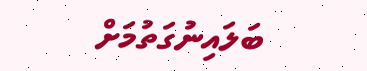ބަލައިނުގަތުމަށް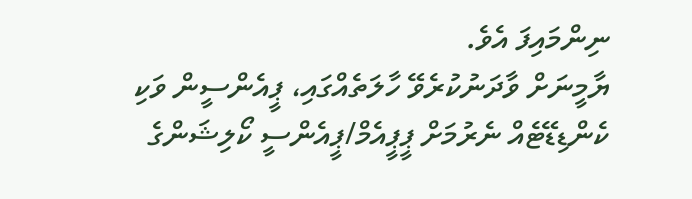ނިންމައިފަ އެވެ.
ޔާމީނަށް ވާދަނުކުރެވޭ ހާލަތެއްގައި، ޕީއެންސީން ވަކި ކެންޑިޑޭޓެއް ނެރުމަށް ޕީޕީއެމް/ޕީއެންސީ ކޯލިޝަންގެ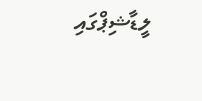ލީޑާޝިޕްގައި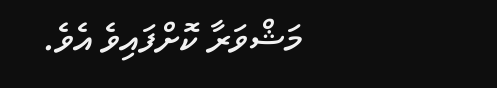މަޝްވަރާ ކޮށްފައިވެ އެވެ.